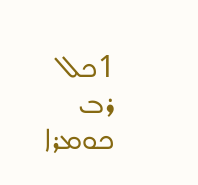1ܟܠ ܪܒ ܟܘܡܪܐ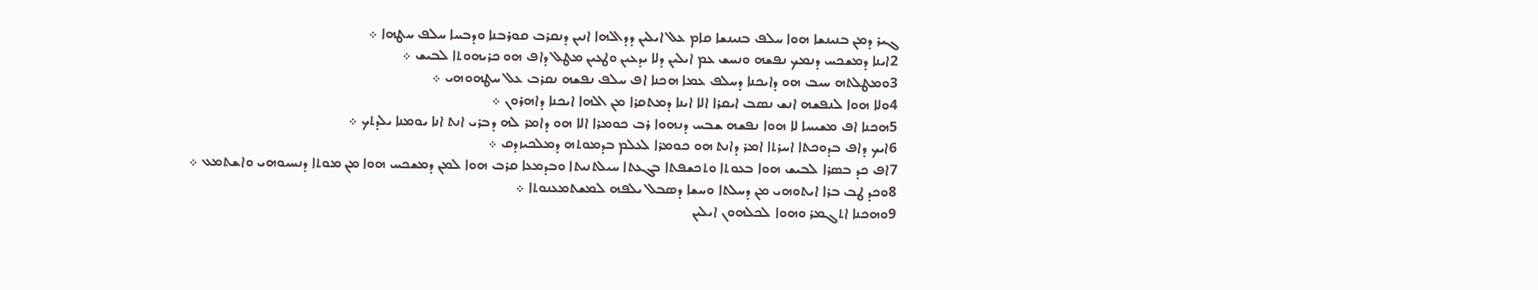ܓܝܪ ܕܡܢ ܒܢܝܢܫܐ ܗܘܐ ܚܠܦ ܒܢܝܢܫܐ ܩܐܡ ܥܠ ܐܝܠܝܢ ܕܕܐܠܗܐ ܐܢܝܢ ܕܢܩܪܒ ܩܘܪܒܢܐ ܘܕܒܚܐ ܚܠܦ ܚܛܗܐ ܀
2ܐܝܢܐ ܕܡܫܟܚ ܕܢܡܟ ܢܦܫܗ ܘܢܚܫ ܥܡ ܐܝܠܝܢ ܕܠܐ ܝܕܥܝܢ ܘܛܥܝܢ ܡܛܠ ܕܐܦ ܗܘ ܟܪܝܗܘܬܐ ܠܒܝܫ ܀
3ܘܡܛܠܬܗ ܚܝܒ ܗܘ ܕܐܝܟܢܐ ܕܚܠܦ ܥܡܐ ܗܟܢܐ ܐܦ ܚܠܦ ܢܦܫܗ ܢܩܪܒ ܥܠ ܚܛܗܘܗܝ ܀
4ܘܠܐ ܗܘܐ ܠܢܦܫܗ ܐܢܫ ܢܤܒ ܐܝܩܪܐ ܐܠܐ ܐܝܢܐ ܕܡܬܩܪܐ ܡܢ ܐܠܗܐ ܐܝܟܢܐ ܕܐܗܪܘܢ ܀
5ܗܟܢܐ ܐܦ ܡܫܝܚܐ ܠܐ ܗܘܐ ܢܦܫܗ ܫܒܚ ܕܢܗܘܐ ܪܒ ܟܘܡܪܐ ܐܠܐ ܗܘ ܕܐܡܪ ܠܗ ܕܒܪܝ ܐܢܬ ܐܢܐ ܝܘܡܢܐ ܝܠܕܬܟ ܀
6ܐܝܟ ܕܐܦ ܒܕܘܟܬܐ ܐܚܪܬܐ ܐܡܪ ܕܐܢܬ ܗܘ ܟܘܡܪܐ ܠܥܠܡ ܒܕܡܘܬܗ ܕܡܠܟܝܙܕܩ ܀
7ܐܦ ܟܕ ܒܤܪܐ ܠܒܝܫ ܗܘܐ ܒܥܘܬܐ ܘܬܟܫܦܬܐ ܒܓܥܬܐ ܚܝܠܬܢܝܬܐ ܘܒܕܡܥܐ ܩܪܒ ܗܘܐ ܠܡܢ ܕܡܫܟܚ ܗܘܐ ܡܢ ܡܘܬܐ ܕܢܚܝܘܗܝ ܘܐܫܬܡܥ ܀
8ܘܟܕ ܛܒ ܒܪܐ ܐܝܬܘܗܝ ܡܢ ܕܚܠܬܐ ܘܚܫܐ ܕܤܒܠ ܝܠܦܗ ܠܡܫܬܡܥܢܘܬܐ ܀
9ܘܗܟܢܐ ܐܬܓܡܪ ܘܗܘܐ ܠܟܠܗܘܢ ܐܝܠܝܢ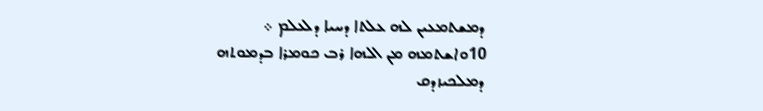ܕܡܫܬܡܥܝܢ ܠܗ ܥܠܬܐ ܕܚܝܐ ܕܠܥܠܡ ܀
10ܘܐܫܬܡܗ ܡܢ ܐܠܗܐ ܪܒ ܟܘܡܪܐ ܒܕܡܘܬܗ ܕܡܠܟܝܙܕܩ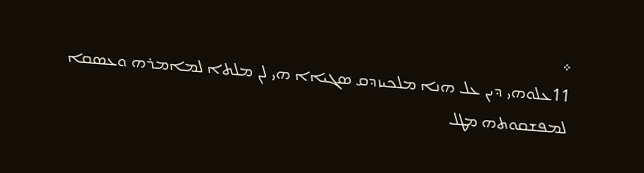܀
11ܥܠܘܗܝ ܕܝܢ ܥܠ ܗܢܐ ܡܠܟܝܙܕܩ ܤܓܝܐܐ ܗܝ ܠܢ ܡܠܬܐ ܠܡܐܡܪܗ ܘܥܤܩܐ ܠܡܦܫܩܘܬܗ ܡܛܠ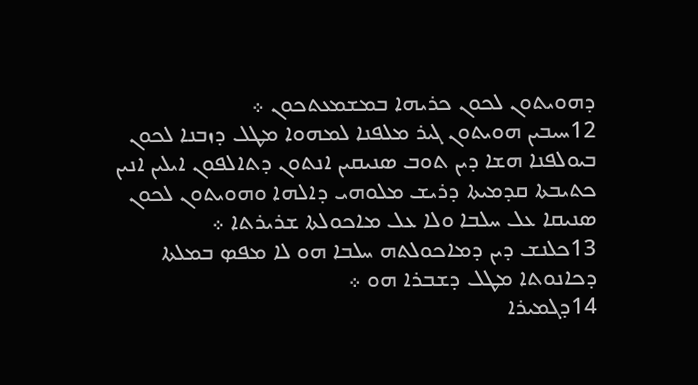ܕܗܘܝܬܘܢ ܠܟܘܢ ܟܪܝܗܐ ܒܡܫܡܥܬܟܘܢ ܀
12ܚܝܒܝܢ ܗܘܝܬܘܢ ܓܝܪ ܡܠܦܢܐ ܠܡܗܘܐ ܡܛܠ ܕܙܒܢܐ ܠܟܘܢ ܒܝܘܠܦܢܐ ܗܫܐ ܕܝܢ ܬܘܒ ܤܢܝܩܝܢ ܐܢܬܘܢ ܕܬܐܠܦܘܢ ܐܝܠܝܢ ܐܢܝܢ ܟܬܝܒܬܐ ܩܕܡܝܬܐ ܕܪܝܫ ܡܠܘܗܝ ܕܐܠܗܐ ܘܗܘܝܬܘܢ ܠܟܘܢ ܤܢܝܩܐ ܥܠ ܚܠܒܐ ܘܠܐ ܥܠ ܡܐܟܘܠܬܐ ܫܪܝܪܬܐ ܀
13ܟܠܢܫ ܕܝܢ ܕܡܐܟܘܠܬܗ ܚܠܒܐ ܗܘ ܠܐ ܡܦܤ ܒܡܠܬܐ ܕܟܐܢܘܬܐ ܡܛܠ ܕܫܒܪܐ ܗܘ ܀
14ܕܓܡܝܪܐ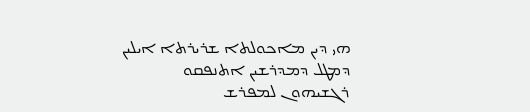ܗܝ ܕܝܢ ܡܐܟܘܠܬܐ ܫܪܝܪܬܐ ܐܝܠܝܢ ܕܡܛܠ ܕܡܕܪܫܝܢ ܐܬܢܦܩܘ ܪܓܫܝܗܘܢ ܠܡܦܪܫ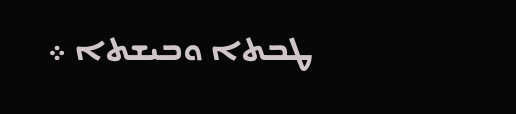ܛܒܬܐ ܘܒܝܫܬܐ ܀